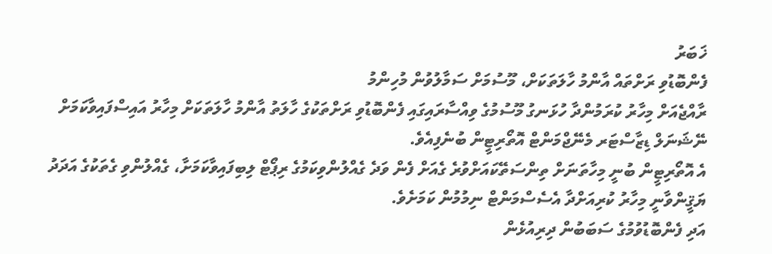ޚަބަރު
ފެންބޮޑުވި ރަށްތައް އާންމު ހާލަތަކަށް، މޫސުމަށް ސަމާލުވުން މުހިންމު
ރާއްޖެއަށް މިހާރު ކުރަމުންދާ ހުޅަނގު މޫސުމުގެ ވިއްސާރައިގައި ފެންބޮޑުވި ރަށްތަކުގެ ހާލަތު އާންމު ހާލަތަކަށް މިހާރު އައިސްފައިވާކަމަށް ނޭޝަނަލް ޑިޒާސްޓަރ މެނޭޖްމަންޓް އޮތޯރިޓީން ބުނެފިއެވެ.
އެ އޮތޯރިޓީން ބުނީ މިހާތަނަށް ތިންސަތޭކައަށްވުރެ ގެއަށް ފެން ވަދެ ގެއްލުންވިކަމުގެ ރިޕޯޓް ލިބިފައިވާކަމަށާ، ގެއްލުންވި ގެތަކުގެ އަދަދު ޔަޤީންވާނީ މިހާރު ކުރިއަށްދާ އެސެސްމަންޓް ނިމުމުން ކަމަށެވެ.
އަދި ފެންބޮޑުވުމުގެ ސަބަބުން ދިރިއުޅެން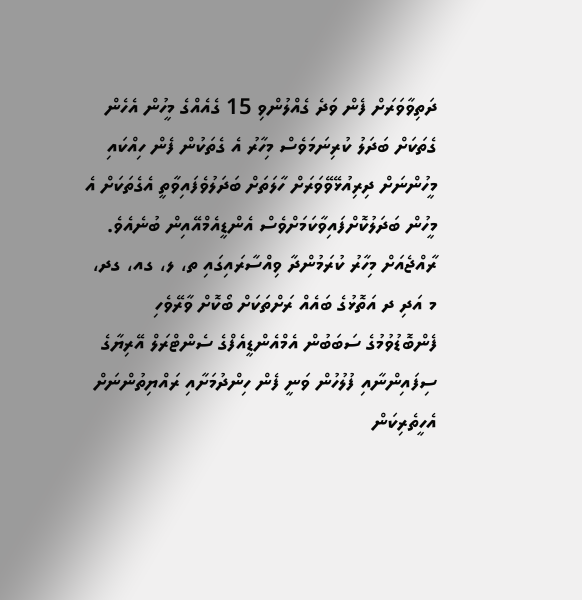ދަތިވާވަރަށް ފެން ވަދެ ގެއްލުންވި 15 ގެއެއްގެ މީހުން އެހެން ގެތަކަށް ބަދަލު ކުރިނަމަވެސް މިހާރު އެ ގެތަކުން ފެން ހިއްކައި މީހުންނަށް ދިރިއުޅޭވޭވަރަށް ހާލަތަށް ބަދަލުވެފައިވާތީ އެގެތަކަށް އެ މީހުން ބަދަލުކޮށްފައިވާކަމަށްވެސް އެންޑީއެމްއޭއިން ބުނެއެވެ.
ރާއްޖެއަށް މިހާރު ކުރަމުންދާ ވިއްސާރައިގައި ތ، ލ، ގއ، ގދ، މ އަދި ދ އަތޮޅުގެ ބައެއް ރަށްތަކަށް ބޯކޮށް ވާރޭވެހި ފެންބޮޑުވުމުގެ ސަބަބުން އެމްއެންޑީއެފްގެ ސެންޓްރަލް އޭރިޔާގެ ސިފައިންނާއި ފުލުހުން ވަނީ ފެން ހިންދުމަށާއި ރައްޔިތުންނަށް އެހީތެރިކަން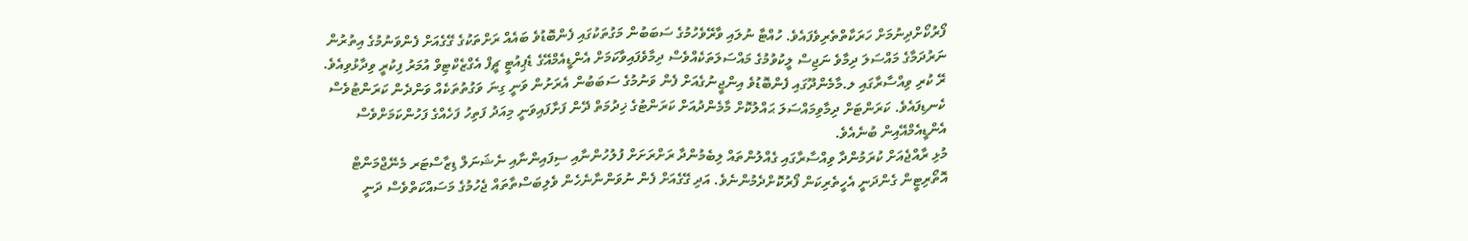ފޯރުކޯށްދިނުމަށް ހަރަކާތްތެރިވެފައެވެ. ހުއްޓާ ނުލައި ވާރޭވެހުމުގެ ސަބަބުން މަގުތަކުގައި ފެންބޮޑުވެ ބައެއް ރަށްތަކުގެ ގޭގެއަށް ފެންވަނުމުގެ އިތުރުން ނަރުދަމާގެ މައްސަލަ ދިމާވެ ނަޖިސް ލީކުވުމުގެ މައްސަލަތަކެއްވެސް ދިމާވެފައިވާކަމަށް އެންޑީއެމްއޭގެ ޑެޕިއުޓީ ޗީފް އެގްޒެކްޓިވް އުމަރު ފިކުރީ ވިދާޅުވިއެވެ.
ރޭ ކުރި ވިއްސާރާގައި ލ.މާމެންދޫގައި ފެންބޮޑުވެ އިންޖީނުގެއަށް ފެން ވަނުމުގެ ސަބަބުން އެރަށުން ވަނީ ގިނަ ވަގުތުތަކެއް ވަންދެން ކަރަންޓުވެސް ކެނޑިފައެވެ. ކަރަންޓަށް ދިމާވިމައްސަލަ ޙައްލުކޮށް މާމެންދުއަށް ކަރަންޓުގެ ޚިދުމަތް ދޭން ފަށާފައިވަނީ މިއަދު ފަތިހު ފަހެއްގެ ފަހުންކަމަށްވެސް އެންޑީއެމްއޭއިން ބުނެއެވެ.
މުޅި ރާއްޖެއަށް ކުރަމުންދާ ވިއްސާރާގައި ގެއްލުންތައް ލިބެމުންދާ ރަށްރަށަށް ފުލުހުންނާއި ސިފައިންނާއި ނެޝަނަލް ޑިޒާސްޓަރ މެނޭޖްމަންޓް އޮތޯރިޓީން ގެންދަނީ އެހީތެރިކަން ފޯރުކޮށްދެމުންނެވެ. އަދި ގޭގެއަށް ފެން ނުވަންނާނެހެން ވެލިބަސްތާތައް ޖެހުމުގެ މަސައްކަތްވެސް ދަނީ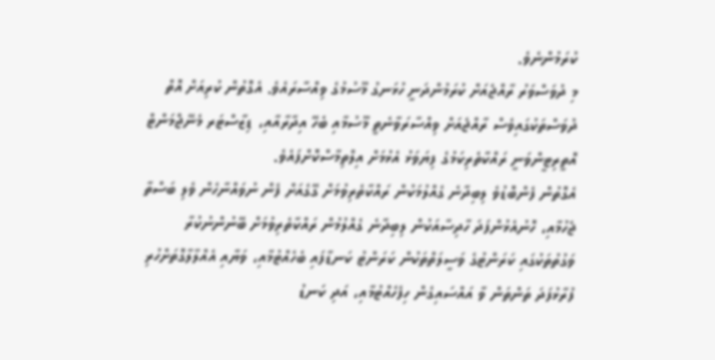ކުރަމުންނެވެ.
މި ދުވަސްވަރު ރާއްޖެއަށް ކުރަމުންދަނީ ހުޅަނގު މޫސުމުގެ ވިއްސާރައެވެ. އެގޮތުން ކުރިއަށް އޮތް ދުވަސްތަކުގައިވެސް ރާއްޖެއަށް ވިއްސާރަވާނެތީ މޫސުމާއި ބެހޭ އިދާރާއާއި، ޑިޒާސްޓަރ މެނޭޖްމަންޓް އޮތީރިޓީންވަނީ ރައްކާތެރިކަމުގެ ފިޔަވަޅު އެޅުމަށް އިލްތިމާސްކޮށްފައެވެ.
އެގޮތުން ފެންބޮޑުވެ ލިބިދާނެ ގެއްލުމަކުން ރައްކާތެރިވުމަށް ގޭގެއަށް ފެން ނުވައްނާހެން ވެލި ބަސްތާ ޖެހުމާއި، ހޮނުއެޅުންފަދަ ހާދިސާއަކުން ލިބިދާނެ ގެއްލުމުން ރައްކާތެރިވުމަށް ބޭނުންނުކުރާ ވަގުތުތަކުގައި ކަރަންޓުގެ ވަސީލަތްތަކުން ކަރަންޓު ކަނޑާފައި ބެހެއްޓުމާއި، ވަޔާއި އެއްލާލާގޮތަށްހުރި ފުރާޅުފަދަ ތަންތަން ވާ އައްސައިގެން ހިފެހެއްޓުމާއި، އަދި ކަނޑު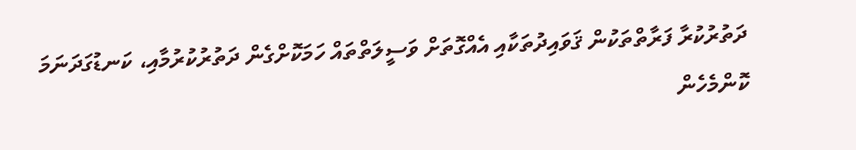ދަތުރުކުރާ ފަރާތްތަކުން ޤަވައިދުތަކާއި އެއްގޮތަށް ވަސީލަތްތައް ހަމަކޮށްގެން ދަތުރުކުރުމާއި، ކަނޑުގަދަނަމަ ކޮންމެހެން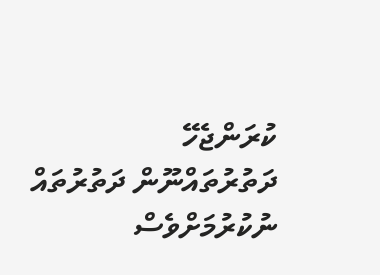ކުރަންޖެހޭ ދަތުރުތައްނޫން ދަތުރުތައް ނުކުރުމަށްވެސް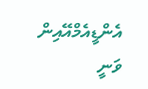އެންޑީއެމްއޭއިން ވަނީ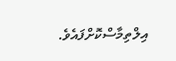އިލްތިމާސްކޮށްފައެވެ.